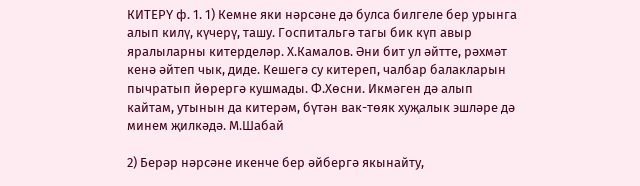КИТЕРҮ ф. 1. 1) Кемне яки нәрсәне дә булса билгеле бер урынга алып килү, күчерү, ташу. Госпитальгә тагы бик күп авыр яралыларны китерделәр. Х.Камалов. Әни бит ул әйтте, рәхмәт кенә әйтеп чык, диде. Кешегә су китереп, чалбар балакларын пычратып йөрергә кушмады. Ф.Хөсни. Икмәген дә алып кайтам, утынын да китерәм, бүтән вак-төяк хуҗалык эшләре дә минем җилкәдә. М.Шабай

2) Берәр нәрсәне икенче бер әйбергә якынайту,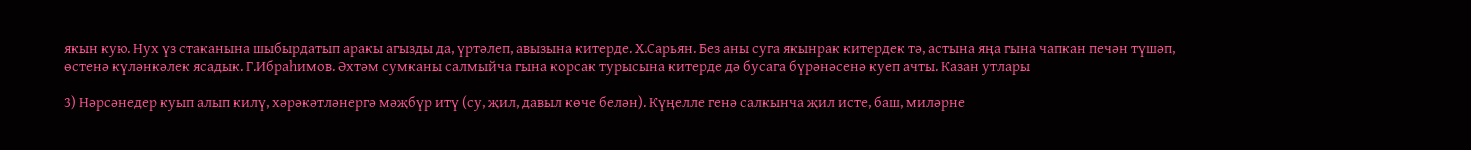якын кую. Нух үз стаканына шыбырдатып аракы агызды да, үртәлеп, авызына китерде. Х.Сарьян. Без аны суга якынрак китердек тә, астына яңа гына чапкан печән түшәп, өстенә күләнкәлек ясадык. Г.Ибраһимов. Әхтәм сумканы салмыйча гына корсак турысына китерде дә бусага бүрәнәсенә куеп ачты. Казан утлары

3) Нәрсәнедер куып алып килү, хәрәкәтләнергә мәҗбүр итү (су, җил, давыл көче белән). Күңелле генә салкынча җил исте, баш, миләрне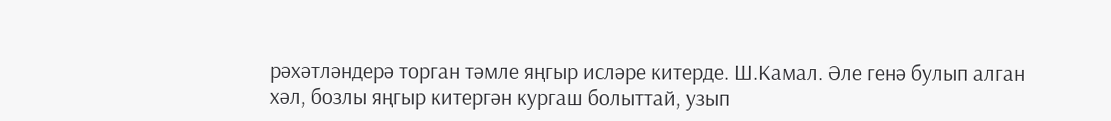рәхәтләндерә торган тәмле яңгыр исләре китерде. Ш.Камал. Әле генә булып алган хәл, бозлы яңгыр китергән кургаш болыттай, узып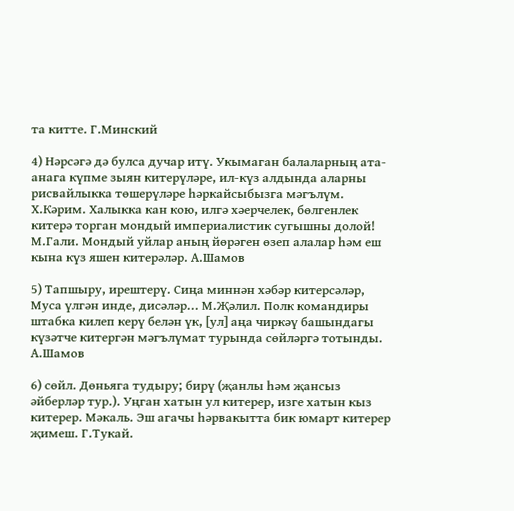та китте. Г.Минский

4) Нәрсәгә дә булса дучар итү. Укымаган балаларның ата-анага күпме зыян китерүләре, ил-күз алдында аларны рисвайлыкка төшерүләре һәркайсыбызга мәгълүм. Х.Кәрим. Халыкка кан кою, илгә хәерчелек, бөлгенлек китерә торган мондый империалистик сугышны долой! М.Гали. Мондый уйлар аның йөрәген өзеп алалар һәм еш кына күз яшен китерәләр. А.Шамов

5) Тапшыру, ирештерү. Сиңа миннән хәбәр китерсәләр, Муса үлгән инде, дисәләр... М.Җәлил. Полк командиры штабка килеп керү белән үк, [ул] аңа чиркәү башындагы күзәтче китергән мәгълүмат турында сөйләргә тотынды. А.Шамов

6) сөйл. Дөньяга тудыру; бирү (җанлы һәм җансыз әйберләр тур.). Уңган хатын ул китерер, изге хатын кыз китерер. Мәкаль. Эш агачы һәрвакытта бик юмарт китерер җимеш. Г.Тукай.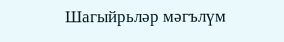Шагыйрьләр мәгълүм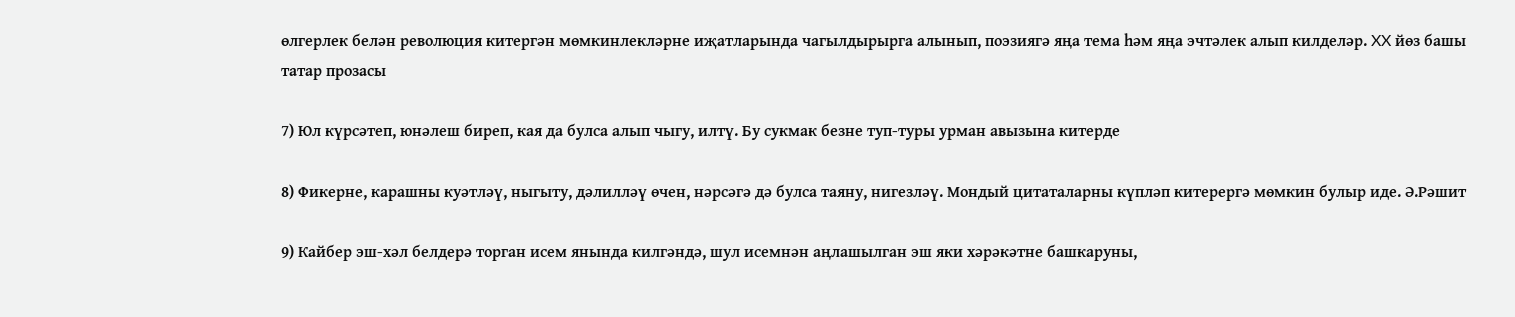өлгерлек белән революция китергән мөмкинлекләрне иҗатларында чагылдырырга алынып, поэзиягә яңа тема һәм яңа эчтәлек алып килделәр. XX йөз башы татар прозасы

7) Юл күрсәтеп, юнәлеш биреп, кая да булса алып чыгу, илтү. Бу сукмак безне туп-туры урман авызына китерде

8) Фикерне, карашны куәтләү, ныгыту, дәлилләү өчен, нәрсәгә дә булса таяну, нигезләү. Мондый цитаталарны күпләп китерергә мөмкин булыр иде. Ә.Рәшит

9) Кайбер эш-хәл белдерә торган исем янында килгәндә, шул исемнән аңлашылган эш яки хәрәкәтне башкаруны,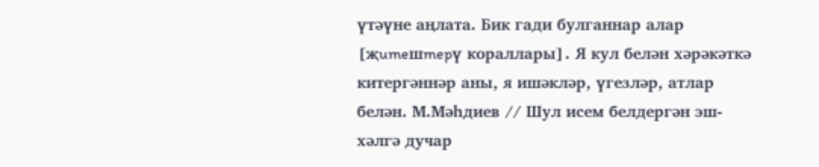үтәүне аңлата. Бик гади булганнар алар [җumeшmepү кораллары]. Я кул белән хәрәкәткә китергәннәр аны, я ишәкләр, үгезләр, атлар белән. М.Мәһдиев // Шул исем белдергән эш-хәлгә дучар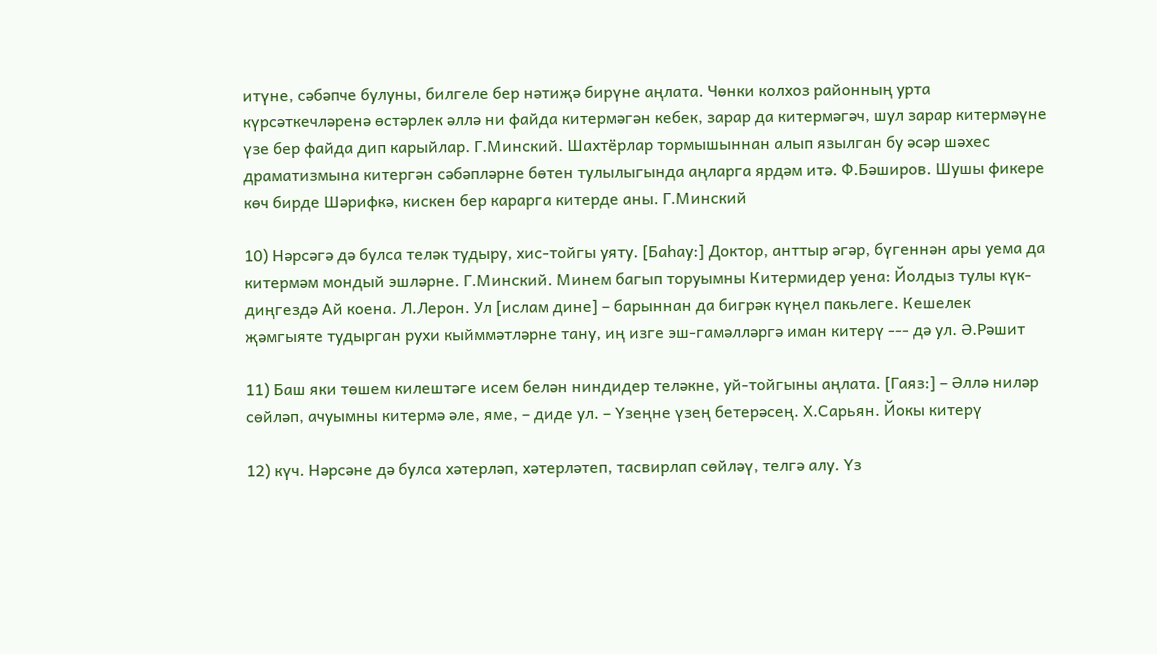итүне, сәбәпче булуны, билгеле бер нәтиҗә бирүне аңлата. Чөнки колхоз районның урта күрсәткечләренә өстәрлек әллә ни файда китермәгән кебек, зарар да китермәгәч, шул зарар китермәүне үзе бер файда дип карыйлар. Г.Минский. Шахтёрлар тормышыннан алып язылган бу әсәр шәхес драматизмына китергән сәбәпләрне бөтен тулылыгында аңларга ярдәм итә. Ф.Бәширов. Шушы фикере көч бирде Шәрифкә, кискен бер карарга китерде аны. Г.Минский

10) Нәрсәгә дә булса теләк тудыру, хис-тойгы уяту. [Баһау:] Доктор, анттыр әгәр, бүгеннән ары уема да китермәм мондый эшләрне. Г.Минский. Минем багып торуымны Китермидер уена: Йолдыз тулы күк-диңгездә Ай коена. Л.Лерон. Ул [ислам дине] – барыннан да бигрәк күңел пакьлеге. Кешелек җәмгыяте тудырган рухи кыйммәтләрне тану, иң изге эш-гамәлләргә иман китерү --- дә ул. Ә.Рәшит

11) Баш яки төшем килештәге исем белән ниндидер теләкне, уй-тойгыны аңлата. [Гаяз:] – Әллә ниләр сөйләп, ачуымны китермә әле, яме, – диде ул. – Үзеңне үзең бетерәсең. Х.Сарьян. Йокы китерү

12) күч. Нәрсәне дә булса хәтерләп, хәтерләтеп, тасвирлап сөйләү, телгә алу. Үз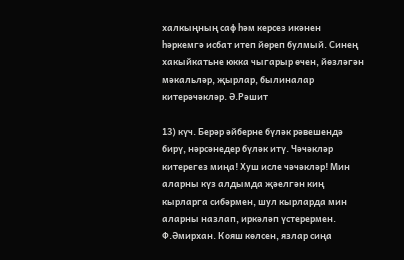халкыңның саф һәм керсез икәнен һәркемгә исбат итеп йөреп булмый. Синең хакыйкатьне юкка чыгарыр өчен, йөзләгән мәкальләр, җырлар, былиналар китерәчәкләр. Ә.Рәшит

13) күч. Берәр әйберне бүләк рәвешендә бирү, нәрсәнедер бүләк итү. Чәчәкләр китерегез миңа! Хуш исле чәчәкләр! Мин аларны күз алдымда җәелгән киң кырларга сибәрмен, шул кырларда мин аларны назлап, иркәләп үстерермен. Ф.Әмирхан. Кояш көлсен, язлар сиңа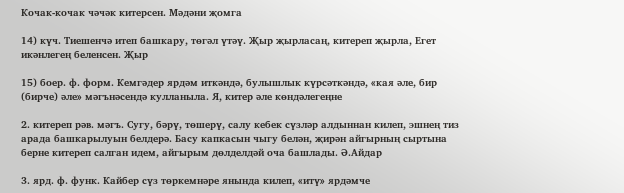Кочак-кочак чәчәк китерсен. Мәдәни җомга

14) күч. Тиешенчә итеп башкару, төгәл үтәү. Җыр җырласаң, китереп җырла, Егет икәнлегең беленсен. Җыр

15) боер. ф. форм. Кемгәдер ярдәм иткәндә, булышлык күрсәткәндә, «кая әле, бир (бирче) әле» мәгънәсендә кулланыла. Я, китер әле көндәлегеңне

2. китереп рәв. мәгъ. Сугу, бәрү, төшерү, салу кебек сүзләр алдыннан килеп, эшнең тиз арада башкарылуын белдерә. Басу капкасын чыгу белән, җирән айгырның сыртына берне китереп салган идем, айгырым дөлделдәй оча башлады. Ә.Айдар

3. ярд. ф. функ. Кайбер сүз төркемнәре янында килеп, «итү» ярдәмче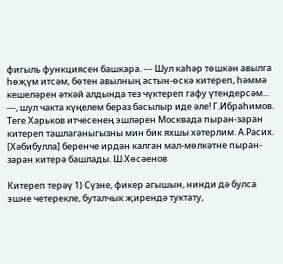фигыль функциясен башкара. --- Шул каһәр төшкән авылга һөҗүм итсәм, бөтен авылның астын-өскә китереп, һәммә кешеләрен әткәй алдында тез чүктереп гафу үтендерсәм... ---, шул чакта күңелем бераз басылыр иде әле! Г.Ибраһимов. Теге Харьков итчесенең эшләрен Москвада пыран-заран китереп ташлаганыгызны мин бик яхшы хәтерлим. А.Расих. [Хәбибулла] беренче ирдән калган мал-мөлкәтне пыран-заран китерә башлады. Ш.Хөсәенов

Китереп терәү 1) Сүзне, фикер агышын, нинди дә булса эшне четерекле, буталчык җирендә туктату,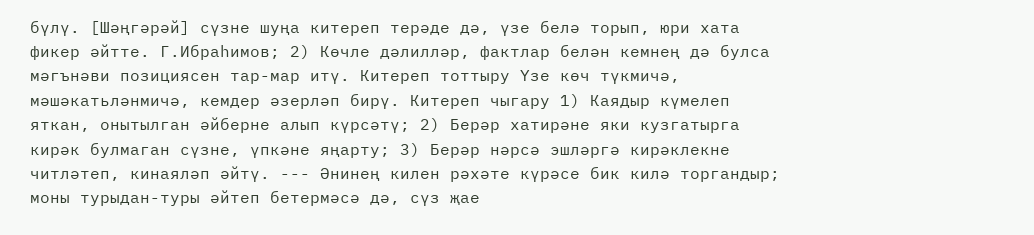бүлү. [Шәңгәрәй] сүзне шуңа китереп терәде дә, үзе белә торып, юри хата фикер әйтте. Г.Ибраһимов; 2) Көчле дәлилләр, фактлар белән кемнең дә булса мәгънәви позициясен тар-мар итү. Китереп тоттыру Үзе көч түкмичә, мәшәкатьләнмичә, кемдер әзерләп бирү. Китереп чыгару 1) Каядыр күмелеп яткан, онытылган әйберне алып күрсәтү; 2) Берәр хатирәне яки кузгатырга кирәк булмаган сүзне, үпкәне яңарту; 3) Берәр нәрсә эшләргә кирәклекне читләтеп, кинаяләп әйтү. --- Әнинең килен рәхәте күрәсе бик килә торгандыр; моны турыдан-туры әйтеп бетермәсә дә, сүз җае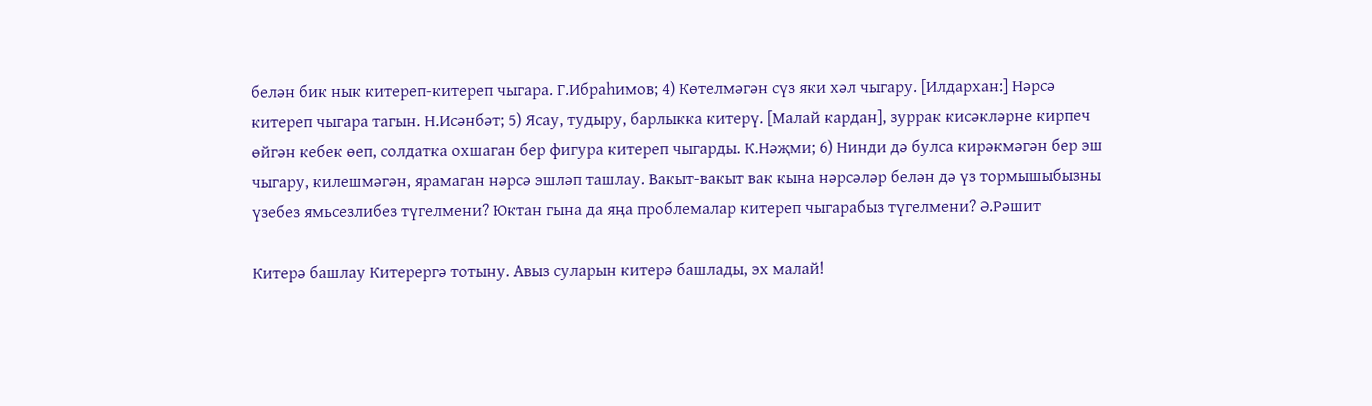белән бик нык китереп-китереп чыгара. Г.Ибраһимов; 4) Көтелмәгән сүз яки хәл чыгару. [Илдархан:] Нәрсә китереп чыгара тагын. Н.Исәнбәт; 5) Ясау, тудыру, барлыкка китерү. [Малай кардан], зуррак кисәкләрне кирпеч өйгән кебек өеп, солдатка охшаган бер фигура китереп чыгарды. К.Нәҗми; 6) Нинди дә булса кирәкмәгән бер эш чыгару, килешмәгән, ярамаган нәрсә эшләп ташлау. Вакыт-вакыт вак кына нәрсәләр белән дә үз тормышыбызны үзебез ямьсезлибез түгелмени? Юктан гына да яңа проблемалар китереп чыгарабыз түгелмени? Ә.Рәшит

Китерә башлау Китерергә тотыну. Авыз суларын китерә башлады, эх малай!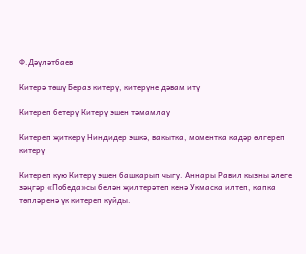Ф.Дәүләтбаев

Китерә төшү Бераз китерү, китерүне дәвам итү

Китереп бетерү Китерү эшен тәмамлау

Китереп җиткерү Ниндидер эшкә, вакытка, моментка кадәр өлгереп китерү

Китереп кую Китерү эшен башкарып чыгу. Аннары Равил кызны әлеге зәңгәр «Победа»сы белән җилтерәтеп кенә Укмаска илтеп, капка төпләренә үк китереп куйды.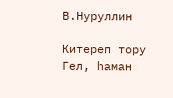В.Нуруллин

Китереп тору Гел, һаман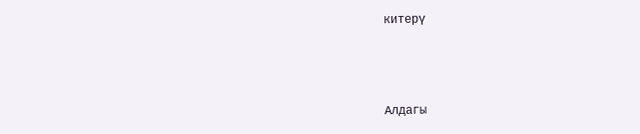китерү



Алдагы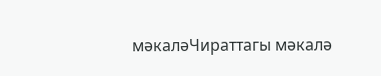мәкаләЧираттагы мәкалә